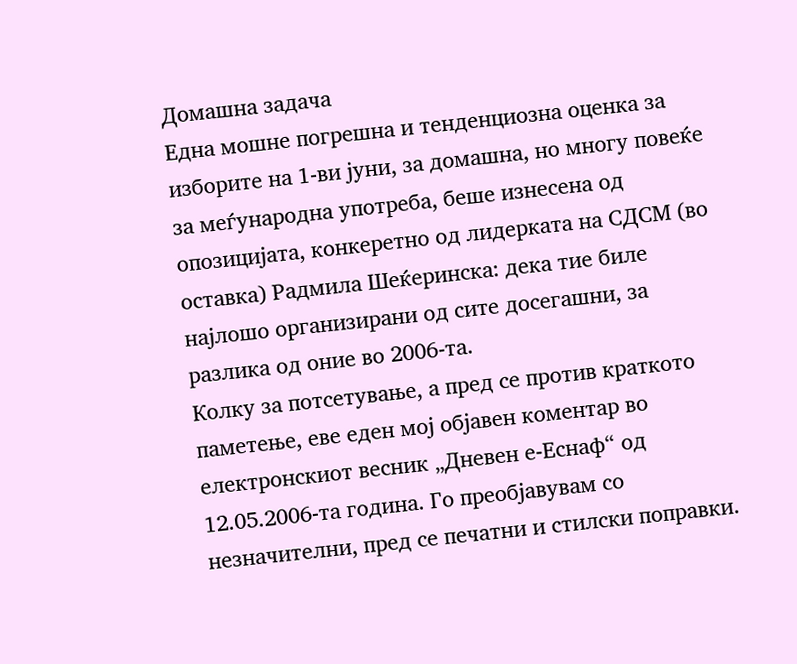Домашна задача
Една мошне погрешна и тенденциозна оценка за изборите на 1-ви јуни, за домашна, но многу повеќе за меѓународна употреба, беше изнесена од опозицијата, конкеретно од лидерката на СДСМ (во оставка) Радмила Шеќеринска: дека тие биле најлошо организирани од сите досегашни, за разлика од оние во 2006-та.
Колку за потсетување, а пред се против краткото паметење, еве еден мој објавен коментар во електронскиот весник „Дневен е-Еснаф“ од
12.05.2006-та година. Го преобјавувам со незначителни, пред се печатни и стилски поправки.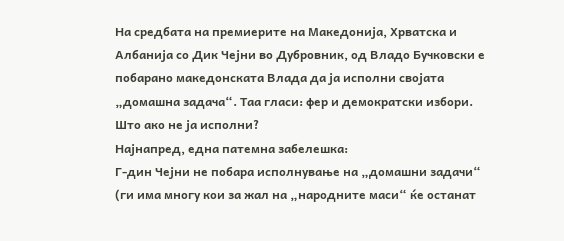На средбата на премиерите на Македонија, Хрватска и Албанија со Дик Чејни во Дубровник, од Владо Бучковски е побарано македонската Влада да ја исполни својата „домашна задача“. Таа гласи: фер и демократски избори. Што ако не ја исполни?
Најнапред, една патемна забелешка:
Г-дин Чејни не побара исполнување на „домашни задачи“ (ги има многу кои за жал на „народните маси“ ќе останат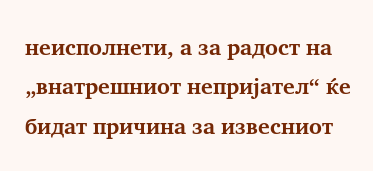неисполнети, а за радост на „внатрешниот непријател“ ќе бидат причина за извесниот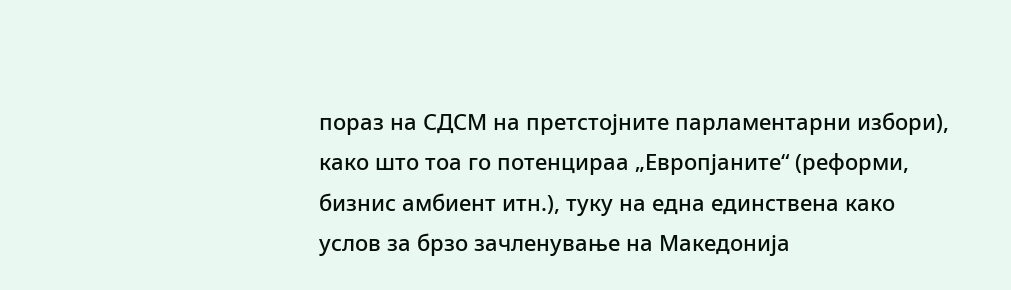пораз на СДСМ на претстојните парламентарни избори), како што тоа го потенцираа „Европјаните“ (реформи, бизнис амбиент итн.), туку на една единствена како услов за брзо зачленување на Македонија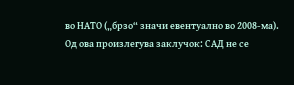во НАТО („брзо“ значи евентуално во 2008-ма).
Од ова произлегува заклучок: САД не се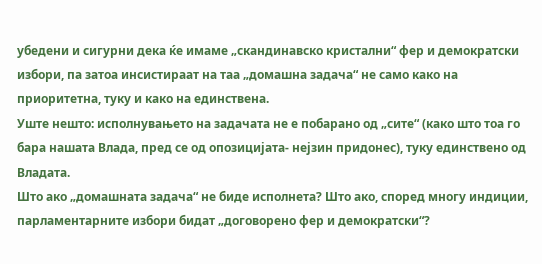убедени и сигурни дека ќе имаме „скандинавско кристални“ фер и демократски избори, па затоа инсистираат на таа „домашна задача“ не само како на приоритетна, туку и како на единствена.
Уште нешто: исполнувањето на задачата не е побарано од „сите“ (како што тоа го бара нашата Влада, пред се од опозицијата- нејзин придонес), туку единствено од Владата.
Што ако „домашната задача“ не биде исполнета? Што ако, според многу индиции, парламентарните избори бидат „договорено фер и демократски“?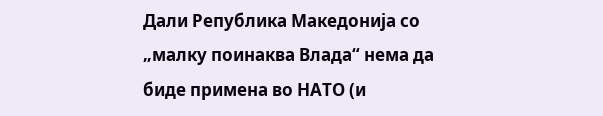Дали Република Македонија со „малку поинаква Влада“ нема да биде примена во НАТО (и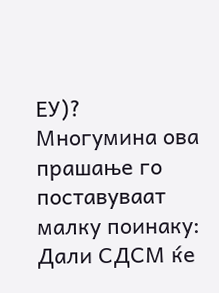ЕУ)?
Многумина ова прашање го поставуваат малку поинаку:
Дали СДСМ ќе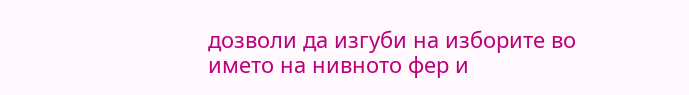дозволи да изгуби на изборите во името на нивното фер и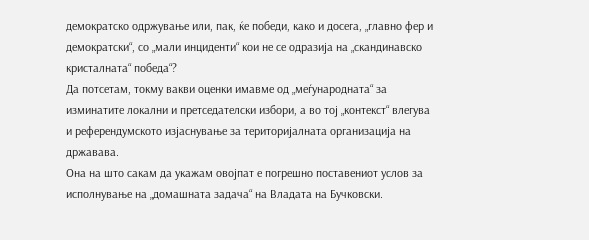демократско одржување или, пак, ќе победи, како и досега, „главно фер и демократски“, со „мали инциденти“ кои не се одразија на „скандинавско кристалната“ победа“?
Да потсетам, токму вакви оценки имавме од „меѓународната“ за изминатите локални и претседателски избори, а во тој „контекст“ влегува и референдумското изјаснување за територијалната организација на државава.
Она на што сакам да укажам овојпат е погрешно поставениот услов за исполнување на „домашната задача“ на Владата на Бучковски.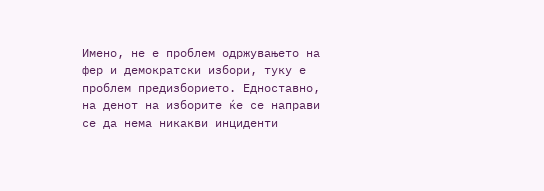Имено, не е проблем одржувањето на фер и демократски избори, туку е проблем предизборието. Едноставно, на денот на изборите ќе се направи се да нема никакви инциденти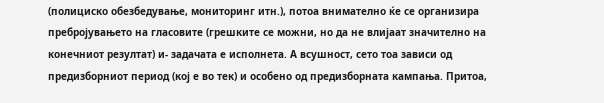(полициско обезбедување, мониторинг итн.), потоа внимателно ќе се организира пребројувањето на гласовите (грешките се можни, но да не влијаат значително на конечниот резултат) и- задачата е исполнета. А всушност, сето тоа зависи од предизборниот период (кој е во тек) и особено од предизборната кампања. Притоа,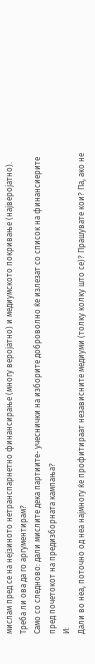мислам пред се на нејзиното нетранспарнетно финансирање (многу веројатно) и медиумското покривање (најверојатно). Треба ли ова да го аргументирам?
Само со следново: дали мислите дека партиите- учеснички на изборите доброволно ќе излезат со список на финансиерите пред почетокот на предизборната кампања?
И:
Дали во неа, поточно од неа најмногу ќе профитираат независните медиуми (толку колку што се)? Прашувате кои? Па, ако не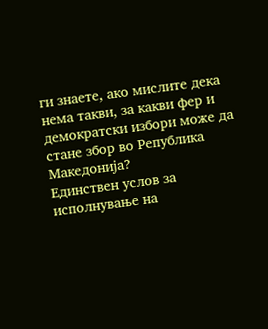ги знаете, ако мислите дека нема такви, за какви фер и демократски избори може да стане збор во Република Македонија?
Единствен услов за исполнување на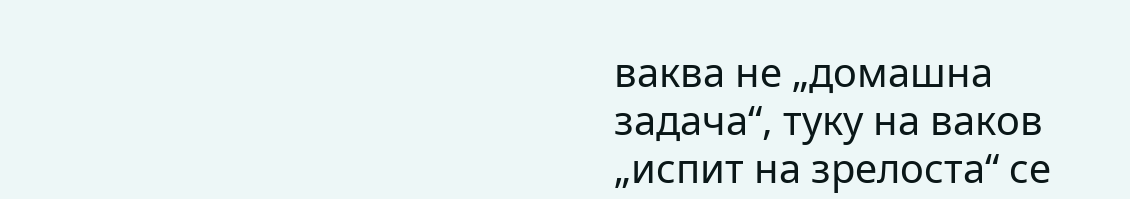ваква не „домашна задача“, туку на ваков „испит на зрелоста“ се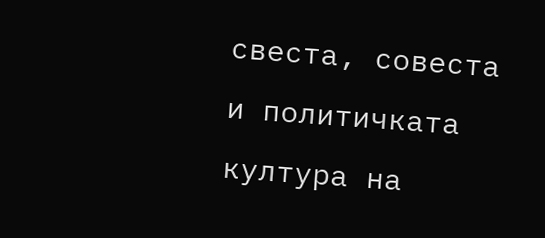свеста, совеста и политичката култура на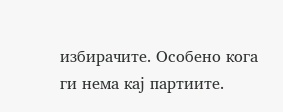избирачите. Особено кога ги нема кај партиите.